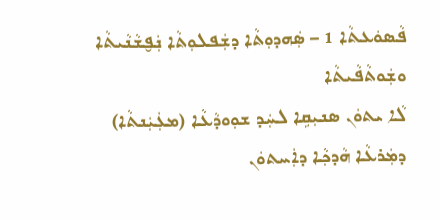ܦܵܣܘܿܥܬܵܐ 1 – ܣܲܗܕܘܼܬܵܐ ܕܫܲܦܠܘܼܬܵܐ ܢܲܦ̮ܫܵܢܵܝܬܵܐ ܘܫܲܘܬܵܦܵܝܬܵܐ
ܠܵܐ ܝܬܘܿܢ ܣܢܝܼܩܹܐ ܠܚܲܕ ܫܘܼܘܕܵܥܵܐ (ܡܥܲܝܲܢܬܵܐ) ܕܡܲܪܥܵܐ ܗܵܕܟ݂ܵܐ ܕܐܲܚܬܘܿܢ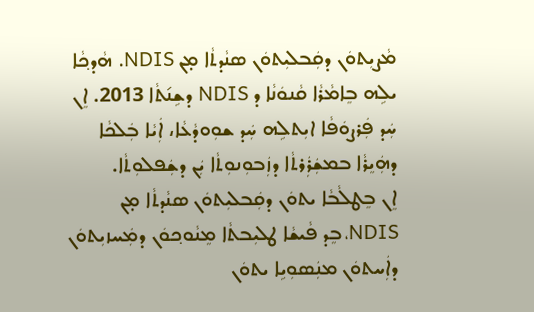ܡܵܨܝܼܬܘܿܢ ܕܩܲܒܠܝܼܬܘܿܢ ܣܢܵܕܬܵܐ ܡ̣ܢ NDIS. ܗܵܕܟ݂ܵܐ ܝܠܹܗ ܒܸܐܡܵܪܵܐ ܩܵܢܘܿܢܵܐ ܕ NDIS ܕܫܹܢ݇ܬܵܐ 2013. ܐܸܢ ܚܲܕ ܦܲܪܨܘܿܦܵܐ ܐܝܼܬܠܹܗ ܚܲܕ ܫܘܼܘܕܵܥܵܐ، ܐܲܝܵܐ ܒܲܠܟܵܐ ܕܗܲܝܸܪܵܐ ܒܡܫܲܪܲܪܬܵܐ ܕܙܲܒܘܼܢܘܼܬܵܐ ܝܲܢ ܕܫܲܦܠܘܼܬܵܐ.
ܐܸܢ ܒܸܛܠܵܒܵܐ ܝܬܘܿܢ ܕܩܲܒܠܝܼܬܘܿܢ ܣܢܵܕܬܵܐ ܡ̣ܢ NDIS، ܒܸܕ ܦܵܝܫܵܐ ܛܠܝܼܒܬܵܐ ܡܸܢܵܘܟ݂ܘܿܢ ܕܡܲܚܙܝܼܬܘܿܢ ܕܐܲܚܬܘܿܢ ܡܢܲܣܘܼܝܹܐ ܝܬܘܿܢ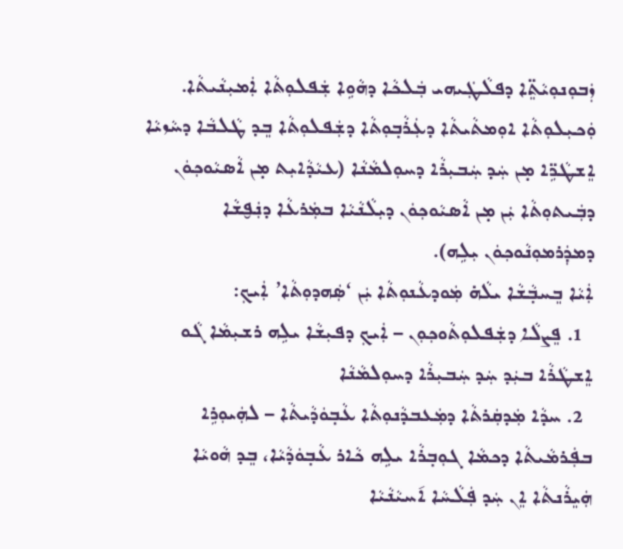ܙܲܒܘܼܢܘܼܝܵܬܸ̈ܐ ܕܦܠܵܛܲܝܗܝ ܒܲܠܟܵܐ ܕܗܵܘܹܐ ܫܲܦܠܘܼܬܵܐ ܐܲܡܝܼܢܵܝܬܵܐ. ܘܲܟܝܼܠܘܼܬܵܐ ܐܘܼܡܬܵܝܬܵܐ ܕܥܲܪܵܒ݂ܘܼܬܵܐ ܕܫܲܦܠܘܼܬܵܐ ܒܸܕ ܛܵܠܒܵܐ ܕܚܵܙܝܵܐ ܐܸܫܛܵܪܹ̈ܐ ܡ̣ܢ ܚܲܕ ܚܲܒܝܼܪܵܐ ܕܚܘܼܠܡܵܢܵܐ (ܥܝܵܕܵܐܝܼܬ ܡ̣ܢ ܐܵܣܝܵܘܟ݂ܘܿܢ ܕܒܲܝܬܘܼܬܵܐ ܝܲܢ ܡ̣ܢ ܐܵܣܝܵܘܟ݂ܘܿܢ ܕܝܼܠܵܢܵܝܵܐ ܒܡܲܪܥܵܐ ܕܢܲܦ̮ܫܵܐ ܕܡܕܲܪܡܘܼܢܵܘܟ݂ܘܿܢ ܝܼܠܹܗ).
ܐܲܝܵܐ ܒܸܚܒ݂ܵܫܵܐ ܝܠܵܗ̇ ܡܲܘܕܥܵܢܘܼܬܵܐ ܝܲܢ ‘ܣܲܗܕܘܼܬܵܐ’ ܐܲܝܟ݂:
  1. ܦܸܨܠܵܐ ܕܫܲܦܠܘܼܬܵܘܟ݂ܘܼܢ – ܐܲܝܟ݂ ܕܦܝܼܫܵܐ ܝܠܹܗ ܪܫܝܼܡܵܐ ܓܵܘ ܐܸܫܛܵܪܵܐ ܒܝܲܕ ܚܲܕ ܚܲܒܝܼܪܵܐ ܕܚܘܼܠܡܵܢܵܐ
  2. ܚܕܵܐ ܡܲܕܩܲܪܬܵܐ ܕܡܲܥܒܕܵܢܘܼܬܵܐ ܥܵܒ݂ܘܿܕܵܝܬܵܐ – ܠܗܲܝܘܼܪܹܐ ܒܦܲܪܡܵܝܬܵܐ ܕܟܡܵܐ ܓܘܼܒ݂ܪܵܐ ܝܠܹܗ ܟܵܐܪ ܥܵܒ݂ܘܿܕܵܝܵܐ، ܒܸܕ ܗܵܘܝܵܐ ܗܲܝܸܪܵܢܬܵܐ ܐܸܢ ܚܲܕ ܦܲܠܵܚܵܐ ܐ݇ܚܝܵܢܵܝܵܐ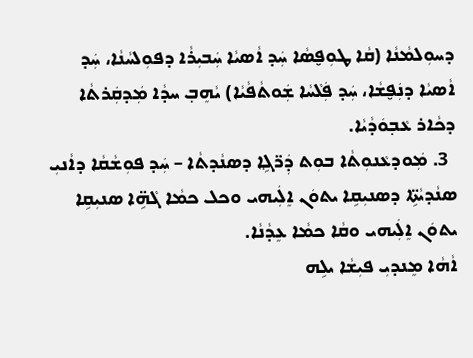ܕܚܘܼܠܡܵܢܵܐ (ܩܵܐ ܛܘܼܦ̮ܣܵܐ ܚܲܕ ܐܵܣܝܵܐ ܚܲܒܝܼܪܵܐ ܕܦܘܼܠܚܵܢܵܐ، ܚܲܕ ܐܵܣܝܵܐ ܕܢܲܦ̮ܫܵܐ، ܚܲܕ ܦܲܠܵܚܵܐ ܫܲܘܬܵܦܵܝܵܐ) ܝܵܗܸܒ݂ ܚܕܵܐ ܡܲܕܩܲܪܬܵܐ ܕܟܵܐܪ ܥܵܒ݂ܘܿܕܵܝܵܐ.
  3. ܡܲܘܕܥܵܢܘܼܬܵܐ ܒܘܼܬ ܕܲܪ̈ܓ݂ܹܐ ܕܣܢܵܕܬܵܐ – ܚܲܕ ܦܘܼܫܵܩܵܐ ܕܐܵܢܝܼ ܣܢܵܕܝܵܬܹ̈ܐ ܕܣܢܝܼܩܹܐ ܝܬܘܿܢ ܐܸܠܲܝܗܝ ܘܟܠ ܟܡܵܐ ܓܵܗܹ̈ܐ ܣܢܝܼܩܹܐ ܝܬܘܿܢ ܐܸܠܲܝܗܝ ܘܩܵܐ ܟܡܵܐ ܥܸܕܵܢܵܐ.
ܐܵܗܵܐ ܡܸܢܕܝܼ ܦܝܼܫܵܐ ܝܠܹܗ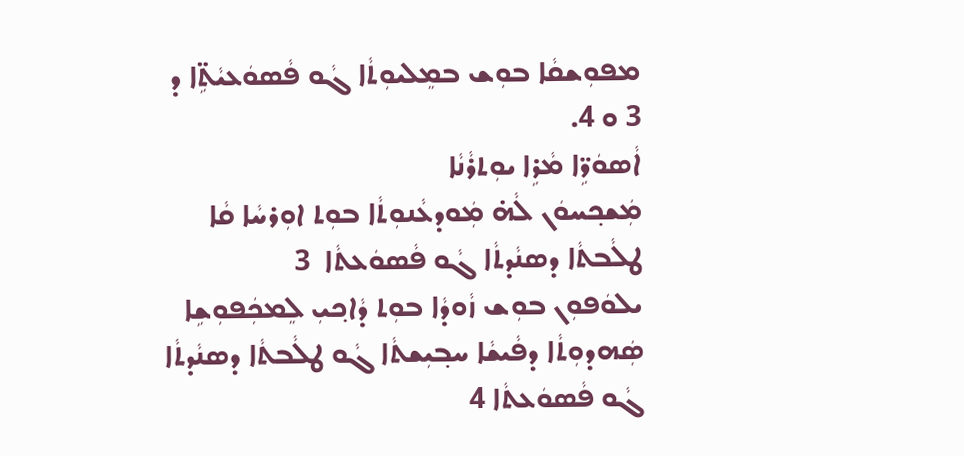ܡܦܘܼܫܩܵܐ ܒܘܼܫ ܒܡܸܠܝܘܼܬܵܐ ܓܵܘ ܦܵܣܘܿܥܝܵܬܹ̈ܐ ܕ 3 ܘ 4.
ܐܵܣܘܿܪܹ̈ܐ ܡܵܪܹܐ ܝܘܼܬܪܵܢܵܐ
ܡܲܫܟ݂ܚܘܿܢ ܠܵܗ̇ ܡܲܘܕܥܵܢܘܼܬܵܐ ܒܘܼܬ ܐܘܼܪܚܵܐ ܩܵܐ ܛܠܵܒܬܵܐ ܕܣܢܵܕܬܵܐ ܓܵܘ ܦܵܣܘܿܥܬܵܐ  3
ܝܠܘܿܦܘܼܢ ܒܘܼܫ ܙܵܘܕܵܐ ܒܘܼܬ ܕܵܐܟ݂ܝܼ ܠܸܡܟܲܦܘܼܫܹܐ ܣܲܗܕܘܼܬܵܐ ܕܦܵܝܫܵܐ ܚܒ݂ܝܼܫܬܵܐ ܓܵܘ ܛܠܵܒܬܵܐ ܕܣܢܵܕܬܵܐ ܓܵܘ ܦܵܣܘܿܥܬܵܐ 4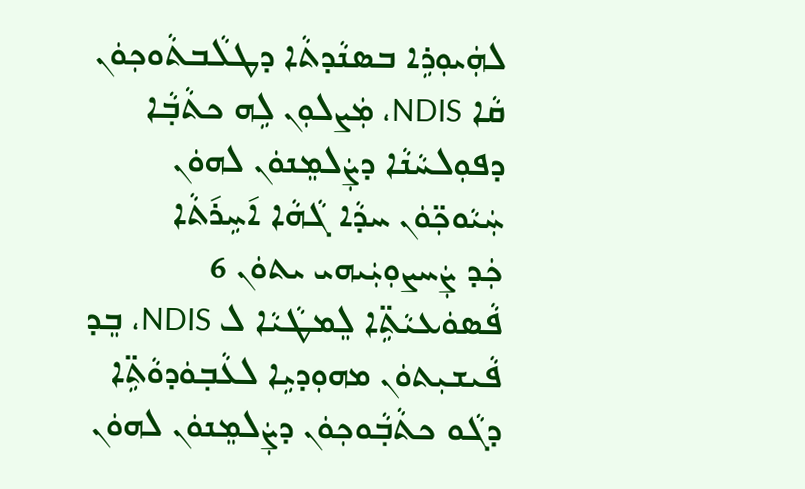ܠܗܲܝܘܼܪܹܐ ܒܣܢܵܕܬܵܐ ܕܛܠܵܒܬܵܘܟ݂ܘܿܢ ܩܵܐ NDIS، ܡܲܨܠܘܼܢ ܠܹܗ ܟܬܵܒ݂ܵܐ ܕܦܘܼܠܚܵܢܵܐ ܕܨܲܠܡܸܢܘܿܢ ܠܗܘܿܢ ܚܲܝܵܘܟ݂̈ܘܿܢ ܚܕܵܐ ܓܵܗܵܐ ܐ݇ܚܹܪ݇ܬܵܐ
ܟܲܕ ܨܲܚܨܘܼܝܲܝܗܝ ܝܬܘܿܢ 6 ܦܵܣܘܿܥܝܵܬܹ̈ܐ ܠܸܡܛܵܝܵܐ ܠ NDIS، ܒܸܕ ܦܵܝܫܝܼܬܘܿܢ ܡܗܘܼܕܝܹܐ ܠܥܵܒ݂ܘܿܕܘܵܬܹ̈ܐ ܕܓܵܘ ܟܬܵܒ݂ܵܘܟ݂ܘܿܢ ܕܨܲܠܡܸܢܘܿܢ ܠܗܘܿܢ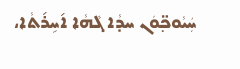ܚܲܝܵܘܟ݂̈ܘܿܢ ܚܕܵܐ ܓܵܗܵܐ ܐ݇ܚܹܪ݇ܬܵܐ،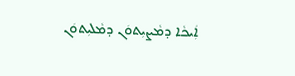ܐܲܝܟܵܐ ܕܡܵܨܝܼܬܘܿܢ ܕܡܵܠܝܼܬܘܿܢ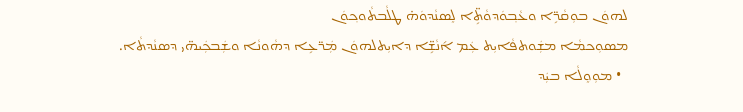ܠܗܘܿܢ ܒܘܼܩܵܪܹ̈ܐ ܘܥܵܒ݂ܘܿܕܘܵܬܹ̈ܐ ܠܸܣܢܵܕܘܿܗ̇ ܛܠܵܒܬܵܘܟ݂ܘܿܢ
ܡܣܘܼܟܡܵܐ ܡܫܲܘܬܦܵܐܝܼܬ ܥܲܡ ܐ݇ܢܵܫܹ̈ܐ ܕܐܝܼܬܠܗܘܿܢ ܡܲܪ̈ܥܹܐ ܕܗܵܘܢܵܐ ܘܫܲܒܟܲܝܗ̈ܝ ܕܣܢܵܕܬܵܐ.
  • ܡܘܼܘܸܠܵܐ ܒܝܲܕ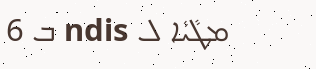ܡܛܵܝܵܐ ܠ ndis ܒ 6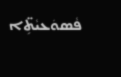ܦܵܣܘܿܥܝܵܬܹ̈ܐ